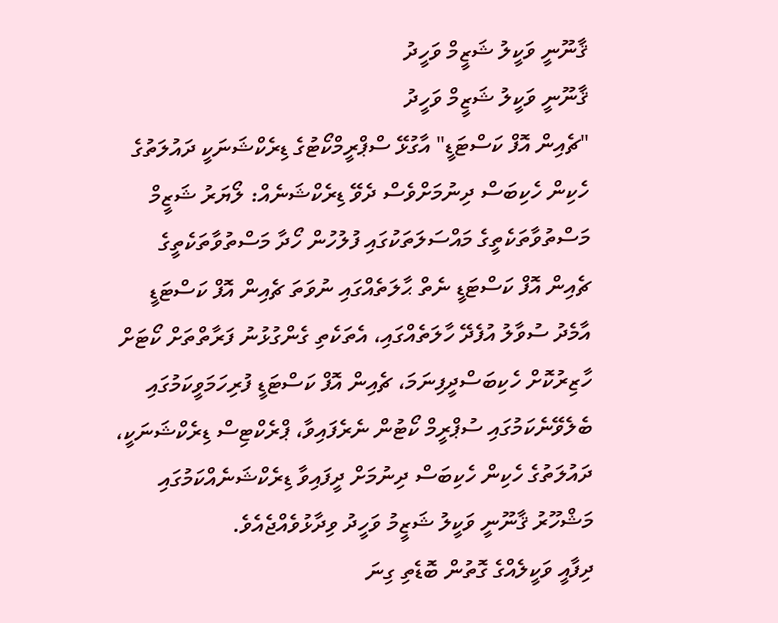ޤާނޫނީ ވަކީލު ޝަޒީމް ވަހީދު
ޤާނޫނީ ވަކީލު ޝަޒީމް ވަހީދު
"ޗެއިން އޮފް ކަސްޓަޑީ" އާގުޅޭ ސްޕްރީމްކޯޓުގެ ޑިރެކްޝަނަކީ ދައުލަތުގެ ހެކިން ހެކިބަސް ދިނުމަށްވެސް ދެވޭ ޑިރެކްޝަނެއް: ލޯޔަރު ޝަޒީމް
މަސްތުވާތަކެތީގެ މައްސަލަތަކުގައި ފުލުހުން ހޯދާ މަސްތުވާތަކެތީގެ ޗެއިން އޮފް ކަސްޓަޑީ ނެތް ޙާލަތެއްގައި ނުވަތަ ޗެއިން އޮފް ކަސްޓަޑީ އާމެދު ސުވާލު އުފެދޭ ހާލަތެއްގައި، އެތަކެތި ގެންގުޅުނު ފަރާތްތަށް ކޯޓަށް ހާޒިރުކޮށް ހެކިބަސްދީފިނަމަ، ޗެއިން އޮފް ކަސްޓަޑީ ފުރިހަމަވީކަމުގައި ބެލެވޭނެކަމުގައި ސުޕްރީމް ކޯޓުން ނެރެފައިވާ، ޕްރެކްޓިސް ޑިރެކްޝަނަކީ، ދައުލަތުގެ ހެކިން ހެކިބަސް ދިނުމަށް ދީފައިވާ ޑިރެކްޝަނެއްކަމުގައި މަޝްހޫރު ޤާނޫނީ ވަކީލު ޝަޒީމު ވަހީދު ވިދާޅުވެއްޖެއެވެ.
ދިފާއީ ވަކީލެއްގެ ގޮތުން ބޮޑެތި ގިނަ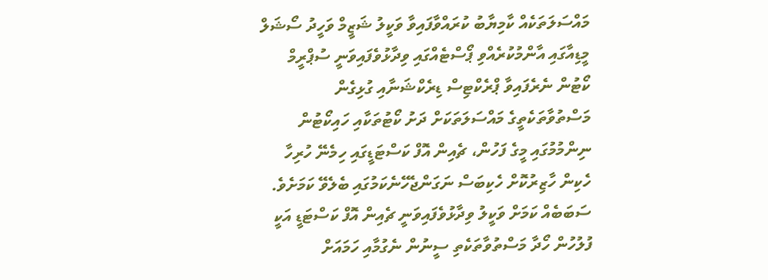މައްސަލަތަކެއް ކާމިޔާބު ކުރައްވާފައިވާ ވަކީލު ޝަޒީމް ވަހީދު ސޯޝަލް މީޑިއާގައި އާންމުކުރެއްވި ޕޯސްޓެއްގައި ވިދާޅުވެފައިވަނީ ސުޕްރީމް ކޯޓުން ނެރެފައިވާ ޕްރެކްޓިސް ޑިރެކްޝަނާއި ގުޅިގެން މަސްތުވާތަކެތީގެ މައްސަލަތަކަށް ދަށު ކޯޓުތަކާއި ހައިކޯޓުން ނިންމުމުގައި މީގެ ފަހުން، ޗެއިން އޮފް ކަސްޓަޑީގައި ހިމެނޭ ހުރިހާ ހެކިން ހާޒިރުކޮށް ހެކިބަސް ނަގަންޖެހޭނެކަމުގައި ބެލެވޭ ކަމަށެވެ. ސަބަބެއް ކަމަށް ވަކީލު ވިދާޅުވެފައިވަނީ ޗެއިން އޮފް ކަސްޓަޑީ އަކީ ފުލުހުން ހޯދާ މަސްތުވާތަކެތި ސީނުން ނެގުމާއި ހަމައަށް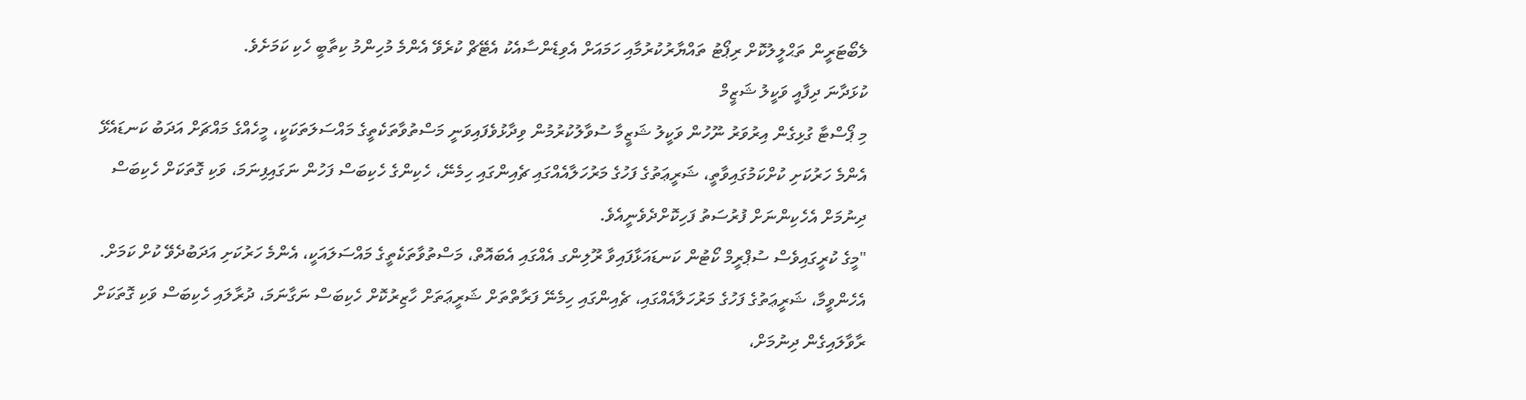ލެބޯޓަރީން ތަޙްލީލުކޮށް ރިޕޯޓު ތައްޔާރުކުރުމާއި ހަމައަށް އެވިޑެންސާއެކު އެޓޭޗް ކުރެވޭ އެންމެ މުހިންމު ކިތާބީ ހެކި ކަމަށެވެ.
ކުޅަދާނަ ދިފާއީ ވަކީލު ޝަޒީމް
މި ޕޯސްޓާ ގުޅިގެން އިރުވަރު ނޫހުން ވަކީލު ޝަޒީމާ ސުވާލުކުރުމުން ވިދާޅުވެފައިވަނީ މަސްތުވާތަކެތީގެ މައްސަލަތަކަކީ، މީހެއްގެ މައްޗަށް އަދަބު ކަނޑައެޅޭ އެންމެ ހަރުކަށި ކުށްކަމުގައިވާތީ، ޝަރީޢަތުގެ ފަހުގެ މަރުހަލާއެއްގައި ޗެއިންގައި ހިމެނޭ، ހެކިންގެ ހެކިބަސް ފަހުން ނަގައިފިނަމަ، ވަކި ގޮތަކަށް ހެކިބަސް ދިނުމަށް އެހެކިންނަށް ފުރުސަތު ފަހިކޮށްދެވެނީއެވެ.
"މީގެ ކުރީގައިވެސް ސުޕްރީމް ކޯޓުން ކަނޑައަޅާފައިވާ ރޫލިންގ އެއްގައި އެބައޮތް، މަސްތުވާތަކެތީގެ މައްސަލައަކީ، އެންމެ ހަރުކަށި އަދަބުދެވޭ ކުށް ކަމަށް. އެހެންވީމާ، ޝަރީޢަތުގެ ފަހުގެ މަރުހަލާއެއްގައި، ޗެއިންގައި ހިމެނޭ ފަރާތްތަށް ޝަރީޢަތަށް ހާޒިރުކޮށް ހެކިބަސް ނަގާނަމަ، ދުރާލައި ހެކިބަސް ވަކި ގޮތަކަށް ރާވާލައިގެން ދިނުމަށް،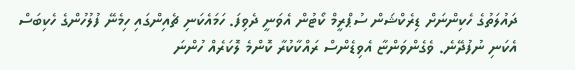ދައުލަތުގެ ހެކިންނަށް ޑިރެކްޝަން ސުޕްރީމް ކޯޓުން އެވަނީ ދެވިފަ. ހަމައެކަނި ޗެއިންގައި ހިމެނޭ ފުލުހުންގެ ހެކިބަސް އެކަނި ނުފުދޭނެ. ވެގެންވަންޏާ އެވިޑެންސް ރައްކާކުރާ ކޮންމެ ލޮކަރެއް ހުންނަ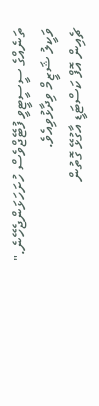ތަނެއްގެ ސީސީޓީވީ ފުޓޭޖްވެސް ހުށަހަޅަންޖެހޭނެ." ވަކީލު ޝަޒީމް ވިދާޅުވިއެވެ.
ޗެއިން އޮފް ކަސްޓަޑީ އާގުޅޭ ގޮތުން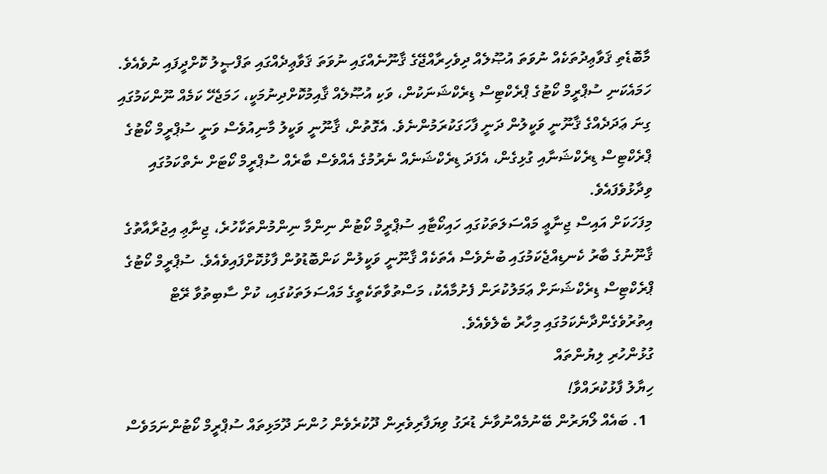މާބޮޑެތި ޤަވާޢިދުތަކެއް ނުވަތަ އުޞޫލެއް ދިވެހިރާއްޖޭގެ ޤާނޫނެއްގައި ނުވަތަ ޤަވާޢިދެއްގައި ތަފްޞީލު ކޮށްދީފައި ނުވެއެވެ. ހަމައެކަނި ސުޕްރީމް ކޯޓުގެ ޕްރެކްޓިސް ޑިރެކްޝަނަކުން، ވަކި އުޞޫލެއް ޤާއިމުކޮށްދިނުމަކީ، ހަމަޖެހޭ ކަމެއް ނޫންކަމުގައި ގިނަ ޢަދަދެއްގެ ޤާނޫނީ ވަކީލުން ދަނީ ފާހަގަކުރަމުންނެވެ. އެގޮތުން، ޤާނޫނީ ވަކީލު މާނިއުވެސް ވަނީ ސުޕްރީމް ކޯޓުގެ ޕްރެކްޓިސް ޑިރެކްޝަނާއި ގުޅިގެން، އެފަދަ ޑިރެކްޝަނެއް ނެރުމުގެ އެއްވެސް ބާރެއް ސުޕްރީމް ކޯޓަށް ނެތްކަމުގައި ވިދާޅުވެފައެވެ.
މިފަހަކަށް އައިސް ޖިނާޢީ މައްސަލަތަކުގައި ހައިކޯޓާއި ސުޕްރީމް ކޯޓުން ނިންމާ ނިންމުންތަކާހުރެ، ޖިނާޢި އިޖުރާއާތުގެ ޤާނޫނުގެ ބާރު ކެނޑިއްޖެކަމުގައި ބުނެވެސް އެތަކެއް ޤާނޫނީ ވަކީލުން ކަންބޮޑުވުން ފާޅުކޮށްފައިވެއެވެ. ސުޕްރީމް ކޯޓުގެ ޕްރެކްޓިސް ޑިރެކްޝަނަށް ޢަމަލުކުރަން ފެށުމާއެކު، މަސްތުވާތަކެތީގެ މައްސަލަތަކުގައި، ކުށް ސާބިތުވާ ރޭޓް އިތުރުވެގެންދާނެކަމުގައި މިހާރު ބެލެވެއެވެ.
ގުޅުންހުރި ލިޔުންތައް
ހިޔާލު ފާޅުކުރައްވާ!
  1. ބައެއް ލޯޔަރުން ބޭނުމެއްނުވާނެ ޑުރަގު ވިޔަފާރިވެރިން ދޫކުރެވެން ހުންނަ ދޫމަޅިތައް ސުޕްރީމް ކޯޓުންނަމަވެސް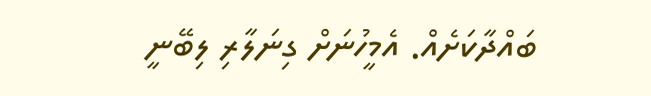ބައްދާކަށެއް. އެމީހުނަށް ގިނަލާރި ލިބޭނީ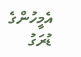އެމީހުންގެ ޑުރަގު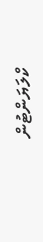ކްލަޔަންޓުން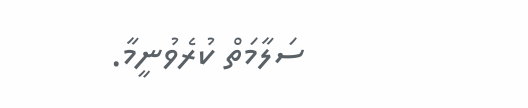ސަލާމަތް ކުރެވުނީމާ.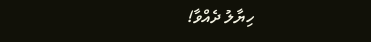ހިޔާލު ދެއްވާ!